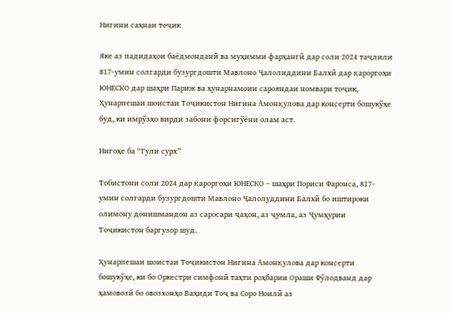Нигини саҳнаи тоҷик

Яке аз падидаҳои баёдмонданӣ ва муҳимми фарҳангӣ дар соли 2024 таҷлили 817-умин солгарди бузургдошти Мавлоно Ҷалолиддини Балхӣ дар қароргоҳи ЮНЕСКО дар шаҳри Париж ва ҳунарнамоии сарояндаи номвари тоҷик, Ҳунарпешаи шоистаи Тоҷикистон Нигина Амонқулова дар консерти бошукӯҳе буд, ки имрӯзҳо вирди забони форсигӯёни олам аст.

Нигоҳе ба “Гули сурх”

Тобистони соли 2024 дар қароргоҳи ЮНЕСКО – шаҳри Пориси Фаронса, 817-умин солгарди бузургдошти Мавлоно Ҷалолуддини Балхӣ бо иштироки олимону донишмандон аз саросари ҷаҳон, аз ҷумла, аз Ҷумҳурии Тоҷикистон баргузор шуд.

Ҳунарпешаи шоистаи Тоҷикистон Нигина Амонқулова дар консерти бошукӯҳе, ки бо Оркестри симфонӣ таҳти роҳбарии Ораши Фӯлодванд дар ҳамовозӣ бо овозхонҳо Ваҳиди Тоҷ ва Соро Ноилӣ аз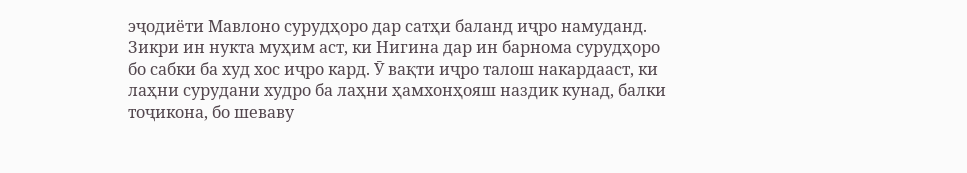эҷодиёти Мавлоно сурудҳоро дар сатҳи баланд иҷро намуданд. Зикри ин нукта муҳим аст, ки Нигина дар ин барнома сурудҳоро бо сабки ба худ хос иҷро кард. Ӯ вақти иҷро талош накардааст, ки лаҳни сурудани худро ба лаҳни ҳамхонҳояш наздик кунад, балки тоҷикона, бо шеваву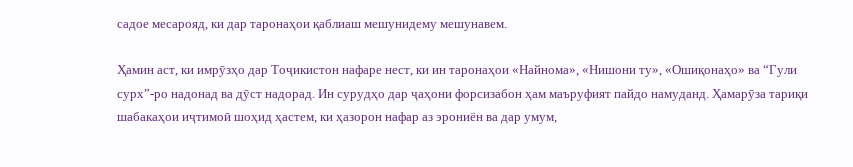садое месарояд, ки дар таронаҳои қаблиаш мешунидему мешунавем.

Ҳамин аст, ки имрӯзҳо дар Тоҷикистон нафаре нест, ки ин таронаҳои «Найнома», «Нишони ту», «Ошиқонаҳо» ва “Гули сурх”-ро надонад ва дӯст надорад. Ин сурудҳо дар ҷаҳони форсизабон ҳам маъруфият пайдо намуданд. Ҳамарӯза тариқи шабакаҳои иҷтимоӣ шоҳид ҳастем, ки ҳазорон нафар аз эрониён ва дар умум,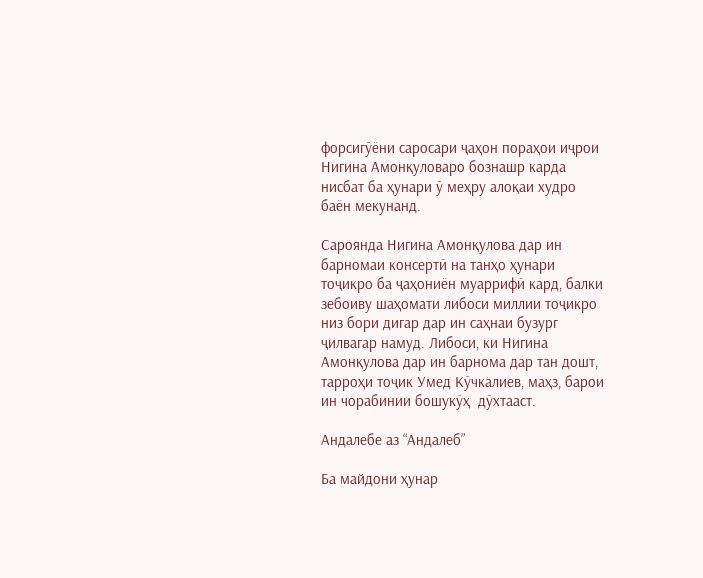форсигӯёни саросари ҷаҳон пораҳои иҷрои Нигина Амонқуловаро бознашр карда нисбат ба ҳунари ӯ меҳру алоқаи худро баён мекунанд.

Сароянда Нигина Амонқулова дар ин барномаи консертӣ на танҳо ҳунари тоҷикро ба ҷаҳониён муаррифӣ кард, балки зебоиву шаҳомати либоси миллии тоҷикро низ бори дигар дар ин саҳнаи бузург ҷилвагар намуд. Либоси, ки Нигина Амонқулова дар ин барнома дар тан дошт,  тарроҳи тоҷик Умед Кӯчкалиев, маҳз, барои ин чорабинии бошукӯҳ  дӯхтааст.

Андалебе аз “Андалеб”

Ба майдони ҳунар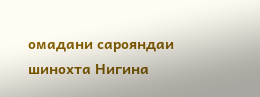омадани сарояндаи шинохта Нигина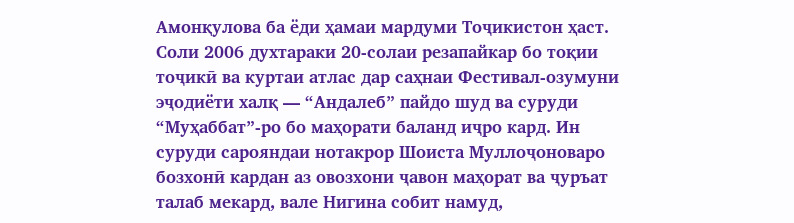Амонқулова ба ёди ҳамаи мардуми Тоҷикистон ҳаст. Соли 2006 духтараки 20-солаи резапайкар бо тоқии тоҷикӣ ва куртаи атлас дар саҳнаи Фестивал-озумуни эҷодиёти халқ — “Андалеб” пайдо шуд ва суруди “Муҳаббат”-ро бо маҳорати баланд иҷро кард. Ин суруди сарояндаи нотакрор Шоиста Муллоҷоноваро бозхонӣ кардан аз овозхони ҷавон маҳорат ва ҷуръат талаб мекард, вале Нигина собит намуд,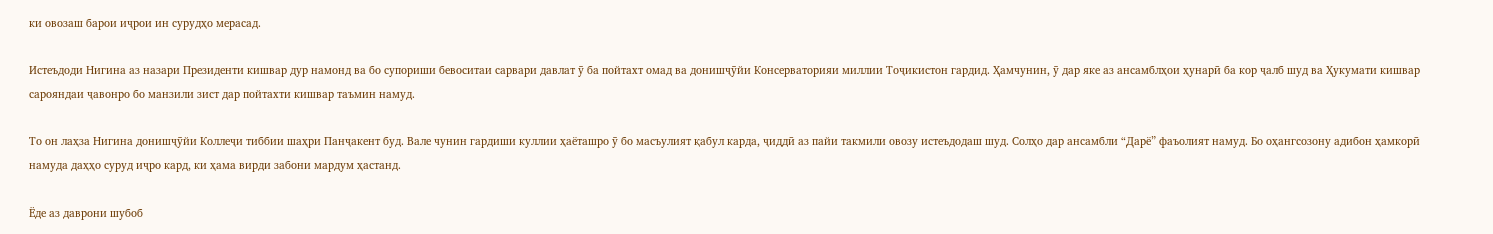ки овозаш барои иҷрои ин сурудҳо мерасад.

Истеъдоди Нигина аз назари Президенти кишвар дур намонд ва бо супориши бевоситаи сарвари давлат ӯ ба пойтахт омад ва донишҷӯйи Консерваторияи миллии Тоҷикистон гардид. Ҳамчунин, ӯ дар яке аз ансамблҳои ҳунарӣ ба кор ҷалб шуд ва Ҳукумати кишвар сарояндаи ҷавонро бо манзили зист дар пойтахти кишвар таъмин намуд.

То он лаҳза Нигина донишҷӯйи Коллеҷи тиббии шаҳри Панҷакент буд. Вале чунин гардиши куллии ҳаёташро ӯ бо масъулият қабул карда, ҷиддӣ аз пайи такмили овозу истеъдодаш шуд. Солҳо дар ансамбли “Дарё” фаъолият намуд. Бо оҳангсозону адибон ҳамкорӣ намуда даҳҳо суруд иҷро кард, ки ҳама вирди забони мардум ҳастанд.

Ёде аз даврони шубоб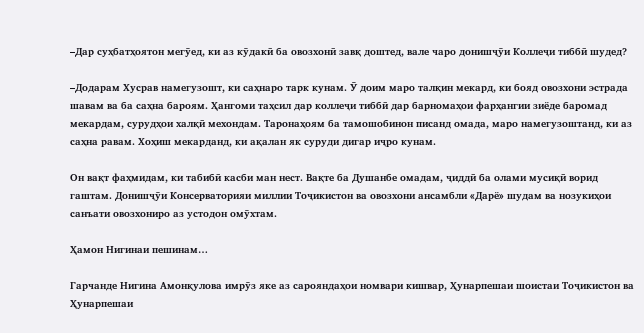–Дар суҳбатҳоятон мегӯед, ки аз кӯдакӣ ба овозхонӣ завқ доштед, вале чаро донишҷӯи Коллеҷи тиббӣ шудед?

–Додарам Хусрав намегузошт, ки саҳнаро тарк кунам. Ӯ доим маро талқин мекард, ки бояд овозхони эстрада шавам ва ба саҳна бароям. Ҳангоми таҳсил дар коллеҷи тиббӣ дар барномаҳои фарҳангии зиёде баромад мекардам, сурудҳои халқӣ мехондам. Таронаҳоям ба тамошобинон писанд омада, маро намегузоштанд, ки аз саҳна равам. Хоҳиш мекарданд, ки ақалан як суруди дигар иҷро кунам.

Он вақт фаҳмидам, ки табибӣ касби ман нест. Вақте ба Душанбе омадам, ҷиддӣ ба олами мусиқӣ ворид гаштам. Донишҷӯи Консерваторияи миллии Тоҷикистон ва овозхони ансамбли «Дарё» шудам ва нозукиҳои санъати овозхониро аз устодон омӯхтам.

Ҳамон Нигинаи пешинам…

Гарчанде Нигина Амонқулова имрӯз яке аз сарояндаҳои номвари кишвар, Ҳунарпешаи шоистаи Тоҷикистон ва Ҳунарпешаи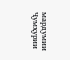мардумии Ҷумҳурии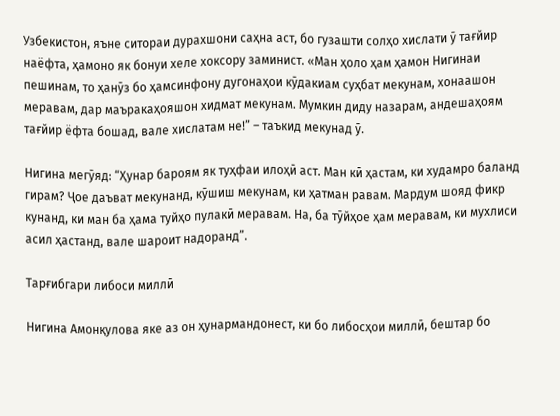Узбекистон, яъне ситораи дурахшони саҳна аст, бо гузашти солҳо хислати ӯ тағйир наёфта, ҳамоно як бонуи хеле хоксору заминист. «Ман ҳоло ҳам ҳамон Нигинаи пешинам, то ҳанӯз бо ҳамсинфону дугонаҳои кӯдакиам суҳбат мекунам, хонаашон меравам, дар маъракаҳояшон хидмат мекунам. Мумкин диду назарам, андешаҳоям тағйир ёфта бошад, вале хислатам не!” – таъкид мекунад ӯ.

Нигина мегӯяд: “Ҳунар бароям як туҳфаи илоҳӣ аст. Ман кӣ ҳастам, ки худамро баланд гирам? Ҷое даъват мекунанд, кӯшиш мекунам, ки ҳатман равам. Мардум шояд фикр кунанд, ки ман ба ҳама туйҳо пулакӣ меравам. На, ба тӯйҳое ҳам меравам, ки мухлиси асил ҳастанд, вале шароит надоранд”.

Тарғибгари либоси миллӣ

Нигина Амонқулова яке аз он ҳунармандонест, ки бо либосҳои миллӣ, бештар бо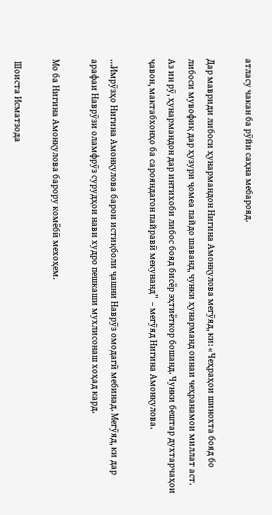атласу чакан ба рӯйи саҳна мебарояд.

Дар мавриди либоси ҳунармандон Нигина Амонқулова мегӯяд, ки: «Чеҳраҳои шинохта бояд бо либоси мувофиқ дар ҳузури ҷомеа пайдо шаванд, чунки ҳунарманд оинаи чеҳранамои миллат аст. Аз ин рӯ, ҳунармандон дар интихоби либос бояд бисёр эҳтиёткор бошанд. Чунки бештар духтарчаҳои ҷавон, мактабхонҳо ба сарояндагон пайравӣ мекунанд”  – мегӯяд Нигина Амонқулова.

…Имрӯзҳо Нигина Амонқулова барои истиқболи ҷашни Наврӯз омодагӣ мебинад. Мегӯяд, ки дар арафаи Наврӯзи оламфрӯз сурудҳои нави худро пешкаши мухлисонаш хоҳад кард.

Мо ба Нигина Амонқулова барору комёбӣ мехоҳем.

 Шоиста Исматзода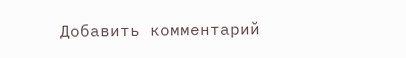Добавить комментарий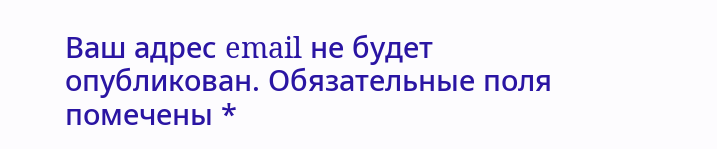Ваш адрес email не будет опубликован. Обязательные поля помечены *